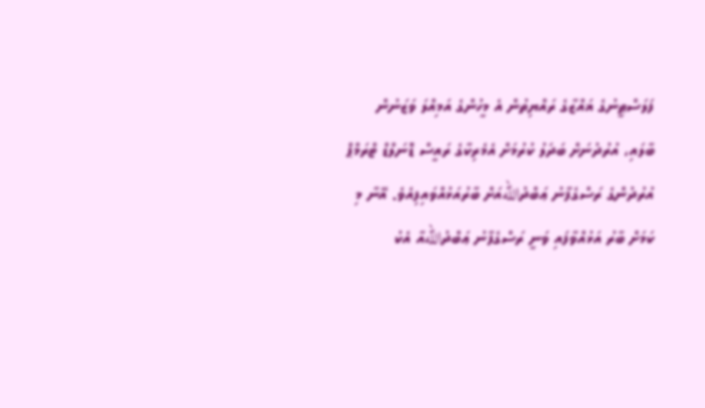ފަލަސްޠީނުގެ ޣައްޒާގެ ރައްޔިތުން އެ މީހުންގެ އަމިއްލަ ވަޒަނުން ބާލައި، އުރުދުނަށް ބަދަލު ކުރުމަށް އެމެރިކާގެ ރައީސް ޑޮނަލްޑް ޓްރަމްޕް އުރުދުންގެ ރަސްގެފާނު ޢަބްދުاللهއަށް ބާރުއަޅުއްވައިފިއެވެ. އޭނާ މި ކަމަށް ބާރު އަޅުއްވާފައި ވަނީ ރަސްގެފާނު ޢަބްދުاللهއާ އެކު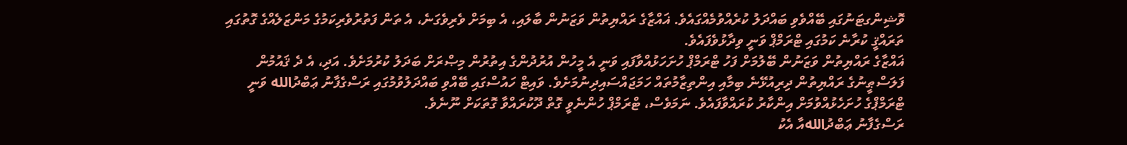ވޮޝިންގޓަނުގައި ބޭއްވެވި ބައްދަލު ކުރެއްވުމެއްގައެވެ. ޣައްޒާގެ ރައްޔިތުން ވަޒަނުން ބާލައި، އެ ބިމަށް ވެރިވެގަނެ، އެ ތަން ފަތުރުވެރިކަމުގެ މަންޒަލެއްގެ ގޮތުގައި ތަރައްޤީ ކުރާނެ ކަމުގައި ޓްރަމްޕް ވަނީ ވިދާޅުވެފައެވެ.
ޣައްޒާގެ ރައްޔިތުން ވަޒަނުން ބޭލުމަށް ފަހު ޓްރަމްޕް ހުށަހަޅުއްވާފައި ވަނީ އެ މީހުން އުރުދުންގެ އިތުރުން މިޞްރަށް ބަދަލު ކުރުމަށެވެ. އަދި، އެ ދެ ޤައުމުން ފަލަސްޠީނުގެ ރައްޔިތުން ދިރިއުޅޭނެ ބިމާއި އިންތިޒާމުތައް ހަމަޖައްސައިދިނުމަށެވެ. ވައިޓް ހައުސްގައި ބޭއްވި ބައްދަލުވުމުގައި ރަސްގެފާނު ޢަބްދުالله ވަނީ ޓްރަމްޕްގެ ހުށަހެޅުއްވުމަށް އިންކާރު ކުރައްވާފައެވެ. ނަމަވެސް، ޓްރަމްޕް ހުންނެވީ ގޮތް ދޫކުރައްވާ ގޮތަކަށް ނޫނެވެ.
ރަސްގެފާނު ޢަބްދުاللهއާ އެކު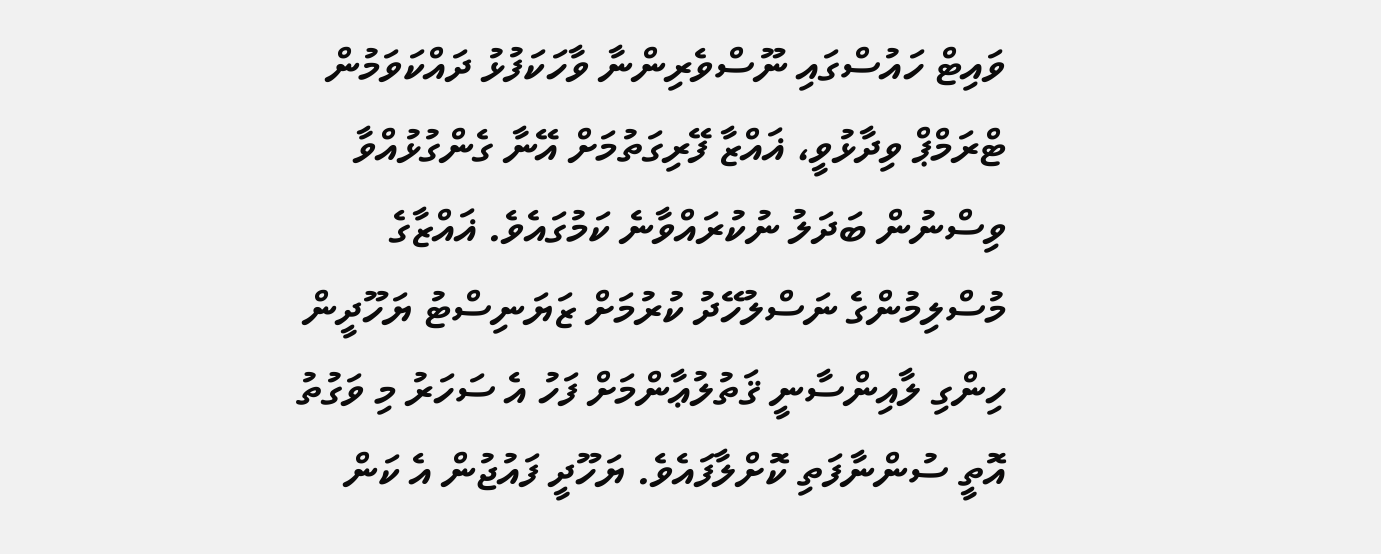ވައިޓް ހައުސްގައި ނޫސްވެރިންނާ ވާހަކަފުޅު ދައްކަވަމުން ޓްރަމްޕް ވިދާޅުވީ، ޣައްޒާ ފޭރިގަތުމަށް އޭނާ ގެންގުޅުއްވާ ވިސްނުން ބަދަލު ނުކުރައްވާނެ ކަމުގައެވެ. ޣައްޒާގެ މުސްލިމުންގެ ނަސްލުހޭދު ކުރުމަށް ޒަޔަނިސްޓު ޔަހޫދީން ހިންގި ލާއިންސާނީ ޤަތުލުޢާންމަށް ފަހު އެ ސަހަރު މި ވަގުތު އޮތީ ސުންނާފަތި ކޮށްލާފައެވެ. ޔަހޫދީ ފައުޖުން އެ ކަން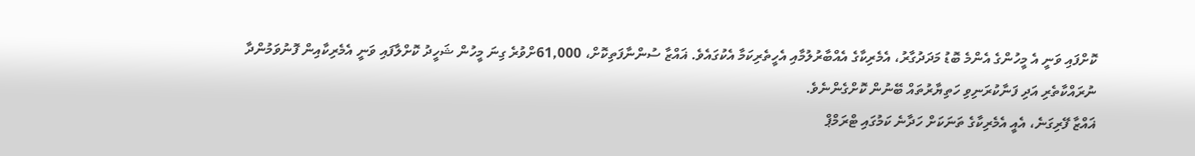ކޮށްފައި ވަނީ އެ މީހުންގެ އެންމެ ބޮޑު މަދަދުގާރު، އެމެރިކާގެ އެއްބާރުލުމާއި އެހީތެރިކަމާ އެކުގައެވެ. ޣައްޒާ ސުންނާފަތިކޮށް، 61,000ށްވުރެ ގިނަ މީހުން ޝަހީދު ކޮށްލާފައި ވަނީ އެމެރިކާއިން ފޮނުވަމުންދާ ނުރައްކާތެރި އަދި ފަނާކުރަނިވި ހަތިޔާރުތައް ބޭނުން ކޮށްގެންނެވެ.
ޣައްޒާ ފޭރިގަނެ، އެއީ އެމެރިކާގެ ތަނަކަށް ހަދާނެ ކަމުގައި ޓްރަމްޕް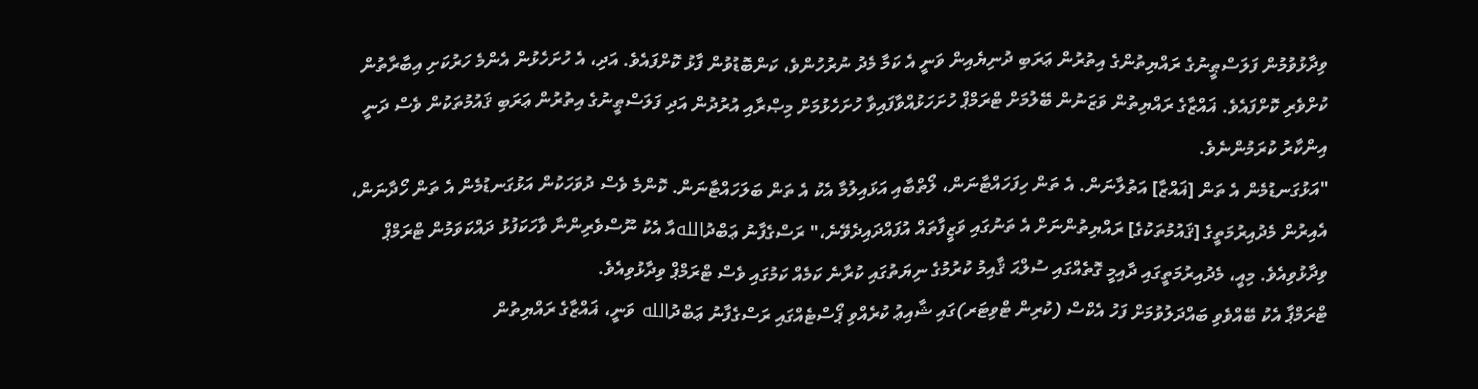ވިދާޅުވުމުން ފަލަސްޠީނުގެ ރައްޔިތުންގެ އިތުރުން ޢަރަބި ދުނިޔެއިން ވަނީ އެ ކަމާ މެދު ނުރުހުންވެ، ކަންބޮޑުވުން ފާޅު ކޮށްފައެވެ. އަދި، އެ ހުށަހެޅުން އެންމެ ހަރުކަށި އިބާރާތުން ކުށްވެރި ކޮށްފައެވެ. ޣައްޒާގެ ރައްޔިތުން ވަޒަނުން ބޭލުމަށް ޓްރަމްޕް ހުށަހަޅުއްވާފައިވާ ހުށަހެޅުމަށް މިޞްރާއި އުރުދުން އަދި ފަލަސްޠީނުގެ އިތުރުން ޢަރަބި ޤައުމުތަކުން ވެސް ދަނީ އިންކާރު ކުރަމުންނެވެ.
"އަޅުގަނޑުމެން އެ ތަން [ޣައްޒާ] އަތުލާނަން. އެ ތަން ހިފަހައްޓާނަން، ލޯތްބާއި އަޅައިލުމާ އެކު އެ ތަން ބަލަހައްޓާނަން. ކޮންމެ ވެސް ދުވަހަކުން އަޅުގަނޑުމެން އެ ތަން ހޯދާނަން، އެއިރުން މެދުއިރުމަތީގެ [ޤައުމުތަކުގެ] ރައްޔިތުންނަށް އެ ތަނުގައި ވަޒީފާތައް އުފައްދައިދެވޭނެ،" ރަސްގެފާނު ޢަބްދުاللهއާ އެކު ނޫސްވެރިންނާ ވާހަކަފުޅު ދައްކަވަމުން ޓްރަމްޕް ވިދާޅުވިއެވެ. މިއީ، މެދުއިރުމަތީގައި ދާއިމީ ގޮތެއްގައި ސުލްޙަ ޤާއިމު ކުރުމުގެ ނިޔަތުގައި ކުރާނެ ކަމެއް ކަމުގައި ވެސް ޓްރަމްޕް ވިދާޅުވިއެވެ.
ޓްރަމްޕާ އެކު ބޭއްވެވި ބައްދަލުވުމަށް ފަހު އެކްސް (ކުރިން ޓްވިޓަރ)ގައި ޝާއިޢު ކުރެއްވި ޕޯސްޓެއްގައި ރަސްގެފާނު ޢަބްދުالله ވަނީ، ޣައްޒާގެ ރައްޔިތުން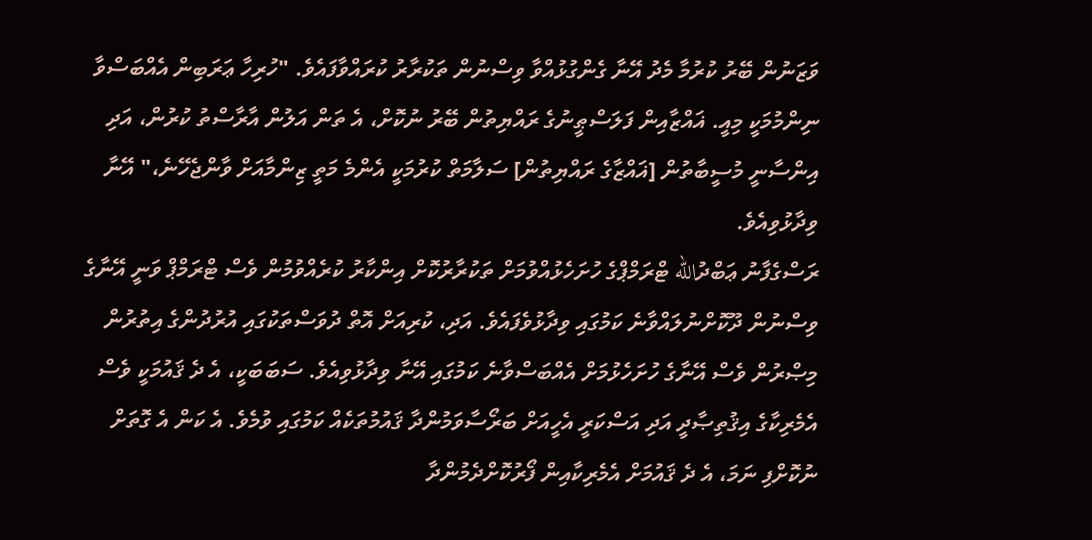ވަޒަނުން ބޭރު ކުރުމާ މެދު އޭނާ ގެންގުޅުއްވާ ވިސްނުން ތަކުރާރު ކުރައްވާފައެވެ. "ހުރިހާ ޢަރަބިން އެއްބަސްވާ ނިންމުމަކީ މިއީ. ޣައްޒާއިން ފަލަސްޠީނުގެ ރައްޔިތުން ބޭރު ނުކޮށް، އެ ތަން އަލުން އާރާސްތު ކުރުން، އަދި އިންސާނީ މުސީބާތުން [ޣައްޒާގެ ރައްޔިތުން] ސަލާމަތް ކުރުމަކީ އެންމެ މަތީ ޒިންމާއަށް ވާންޖެހޭނެ،" އޭނާ ވިދާޅުވިއެވެ.
ރަސްގެފާނު ޢަބްދުالله ޓްރަމްޕްގެ ހުށަހެޅުއްވުމަށް ތަކުރާރުކޮށް އިންކާރު ކުރެއްވުމުން ވެސް ޓްރަމްޕް ވަނީ އޭނާގެ ވިސްނުން ދޫކޮށްނުލައްވާނެ ކަމުގައި ވިދާޅުވެފައެވެ. އަދި، ކުރިއަށް އޮތް ދުވަސްތަކުގައި އުރުދުންގެ އިތުރުން މިޞްރުން ވެސް އޭނާގެ ހުށަހެޅުމަށް އެއްބަސްވާނެ ކަމުގައި އޭނާ ވިދާޅުވިއެވެ. ސަބަބަކީ، އެ ދެ ޤައުމަކީ ވެސް އެމެރިކާގެ އިޤުތިޞާދީ އަދި އަސްކަރީ އެހީއަށް ބަރޯސާވަމުންދާ ޤައުމުތަކެއް ކަމުގައި ވުމެވެ. އެ ކަން އެ ގޮތަށް ނުކޮށްފި ނަމަ، އެ ދެ ޤައުމަށް އެމެރިކާއިން ފޯރުކޮށްދެމުންދާ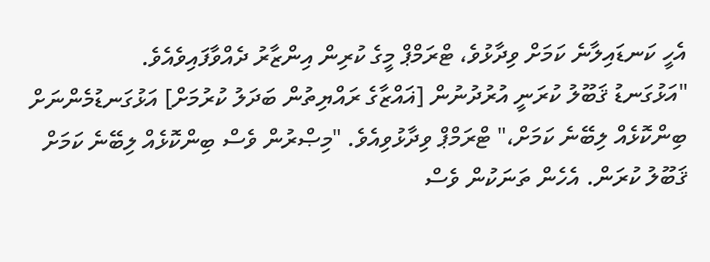އެހީ ކަނޑައިލާނެ ކަމަށް ވިދާޅުވެ، ޓްރަމްޕް މީގެ ކުރިން އިންޒާރު ދެއްވާފައިވެއެވެ.
"އަޅުގަނޑު ޤަބޫލު ކުރަނީ އުރުދުނުން [ޣައްޒާގެ ރައްޔިތުން ބަދަލު ކުރުމަށް] އަޅުގަނޑުމެންނަށް ބިންކޮޅެއް ލިބޭނެ ކަމަށް،" ޓްރަމްޕް ވިދާޅުވިއެވެ. "މިޞްރުން ވެސް ބިންކޮޅެއް ލިބޭނެ ކަމަށް ޤަބޫލު ކުރަން. އެހެން ތަނަކުން ވެސް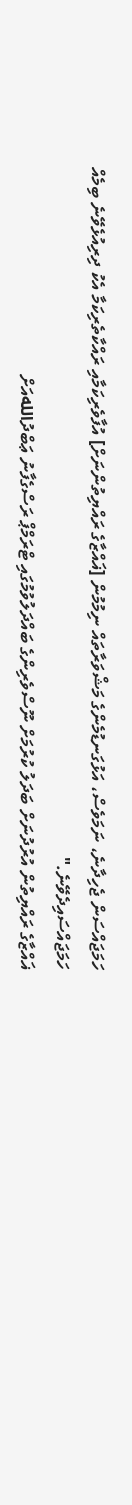ހަމަޖައްސަން ޖެހިދާނެ، ނަމަވެސް، އަޅުގަނޑުމެންގެ މަޝްވަރާތައް ނިމުމުން [ޣައްޒާގެ ރައްޔިތުންނަށް] އުފާވެރިކަމާއި ރައްކާތެރިކަމާ އެކު ދިރިއުޅެވޭނެ ބިމެއް ހަމަޖައްސައިދެވޭނެ."
ޣައްޒާގެ ރައްޔިތުން އުރުދުނަށް ބަދަލު ކުރުމަށް ނޫސްވެރިންގެ ބައްދަލުވުމުގައި ޓްރަމްޕް ރަސްގެފާނު ޢަބްދުاللهއަށް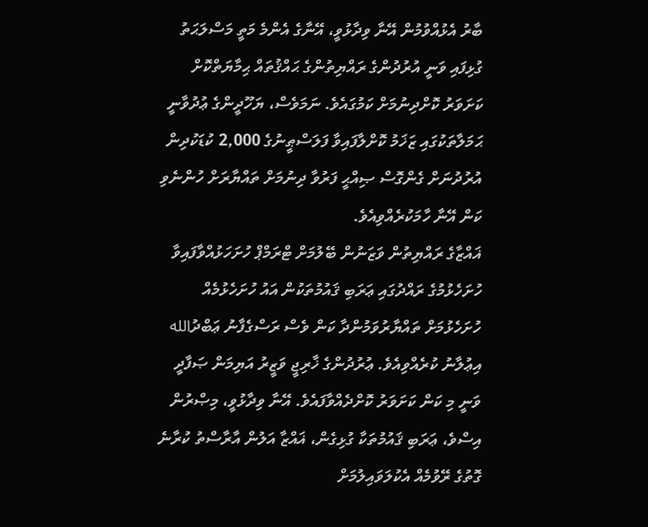ބާރު އެޅުއްވުމުން އޭނާ ވިދާޅުވީ، އޭނާގެ އެންމެ މަތީ މަސްލަޙަތު ގުޅިފައި ވަނީ އުރުދުންގެ ރައްޔިތުންގެ ޙައްޤުތައް ޙިމާޔަތްކޮށް ކަށަވަރު ކޮށްދިނުމަށް ކަމުގައެވެ. ނަމަވެސް، ޔަހޫދީންގެ ޢުދުވާނީ ޙަމަލާތަކުގައި ޒަޚަމު ކޮށްލާފައިވާ ފަލަސްޠީނުގެ 2,000 ކުޑަކުދިން އުރުދުނަށް ގެންގޮސް ޞިއްޙީ ފަރުވާ ދިނުމަށް ތައްޔާރަށް ހުންނެވި ކަން އޭނާ ހާމަކުރެއްވިއެވެ.
ޣައްޒާގެ ރައްޔިތުން ވަޒަނުން ބޭލުމަށް ޓްރަމްޕް ހުށަހަޅުއްވާފައިވާ ހުށަހެޅުމުގެ ރައްދުގައި ޢަރަބި ޤައުމުތަކުން އައު ހުށަހެޅުމެއް ހުށަހެޅުމަށް ތައްޔާރުވަމުންދާ ކަން ވެސް ރަސްގެފާނު ޢަބްދުالله އިޢުލާނު ކުރެއްވިއެވެ. ޢުރުދުންގެ ޚާރިޖީ ވަޒީރު އަޔިމަން ޞަފާދީ ވަނީ މި ކަން ކަށަވަރު ކޮށްދެއްވާފައެވެ. އޭނާ ވިދާޅުވީ، މިޞްރުން އިސްވެ، ޢަރަބި ޤައުމުތަކާ ގުޅިގެން، ޣައްޒާ އަލުން އާރާސްތު ކުރާނެ ގޮތުގެ ރޭވުމެއް އެކުލަވައިލުމަށް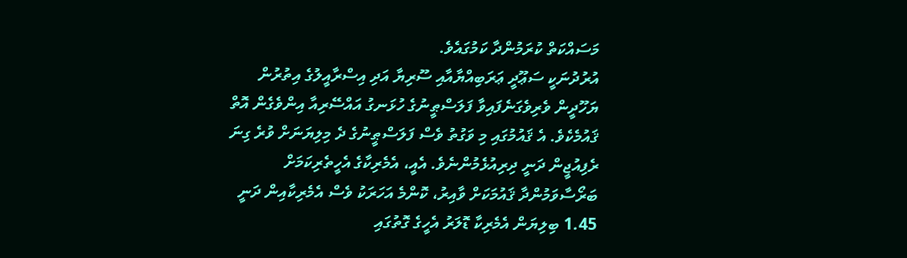މަސައްކަތް ކުރަމުންދާ ކަމުގައެވެ.
އުރުދުނަކީ ސަޢޫދީ ޢަރަބިއްޔާއާއި ސޫރިޔާ އަދި އިސްރާއީލުގެ އިތުރުން ޔަހޫދީން ވެރިވެގަނެފައިވާ ފަލަސްޠީނުގެ ހުޅަނގު އައްސޭރިއާ އިންވެގެން އޮތް ޤައުމެކެވެ. އެ ޤައުމުގައި މި ވަގުތު ވެސް ފަލަސްޠީނުގެ ދެ މިލިޔަނަށް ވުރެ ގިނަ ރެފިއުޖީން ދަނީ ދިރިއުޅެމުންނެވެ. އެއީ، އެމެރިކާގެ އެހީތެރިކަމަށް ބަރޯސާވަމުންދާ ޤައުމަކަށް ވާއިރު، ކޮންމެ އަހަރަކު ވެސް އެމެރިކާއިން ދަނީ 1.45 ބިލިޔަން އެމެރިކާ ޑޮލަރު އެހީގެ ގޮތުގައި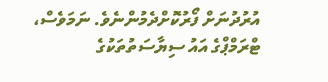އުރުދުނަށް ފޯރުކޮށްދެމުންނެވެ. ނަމަވެސް، ޓްރަމްޕްގެ އައު ސިޔާސަތުތަކުގެ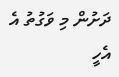ދަށުން މި ވަގުތު އެ އެހީ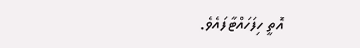އޮތީ ހިފަހައްޓާފައެވެ.